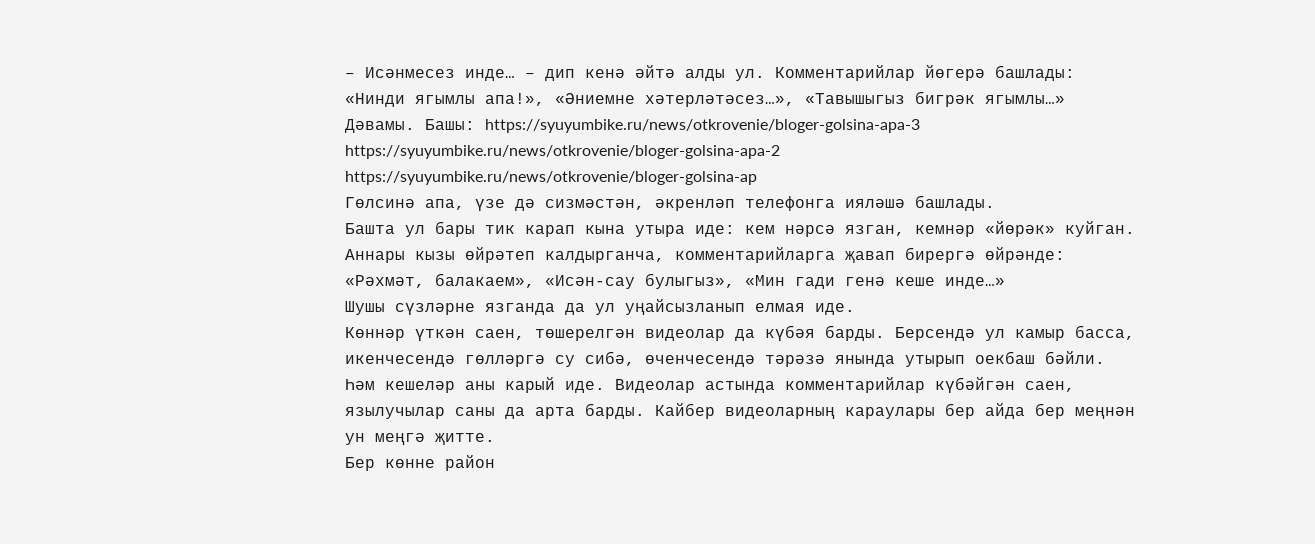– Исәнмесез инде… – дип кенә әйтә алды ул. Комментарийлар йөгерә башлады: «Нинди ягымлы апа!», «Әниемне хәтерләтәсез…», «Тавышыгыз бигрәк ягымлы…»
Дәвамы. Башы: https://syuyumbike.ru/news/otkrovenie/bloger-golsina-apa-3
https://syuyumbike.ru/news/otkrovenie/bloger-golsina-apa-2
https://syuyumbike.ru/news/otkrovenie/bloger-golsina-ap
Гөлсинә апа, үзе дә сизмәстән, әкренләп телефонга ияләшә башлады.
Башта ул бары тик карап кына утыра иде: кем нәрсә язган, кемнәр «йөрәк» куйган. Аннары кызы өйрәтеп калдырганча, комментарийларга җавап бирергә өйрәнде: «Рәхмәт, балакаем», «Исән-сау булыгыз», «Мин гади генә кеше инде…»
Шушы сүзләрне язганда да ул уңайсызланып елмая иде.
Көннәр үткән саен, төшерелгән видеолар да күбәя барды. Берсендә ул камыр басса, икенчесендә гөлләргә су сибә, өченчесендә тәрәзә янында утырып оекбаш бәйли.
Һәм кешеләр аны карый иде. Видеолар астында комментарийлар күбәйгән саен, язылучылар саны да арта барды. Кайбер видеоларның караулары бер айда бер меңнән ун меңгә җитте.
Бер көнне район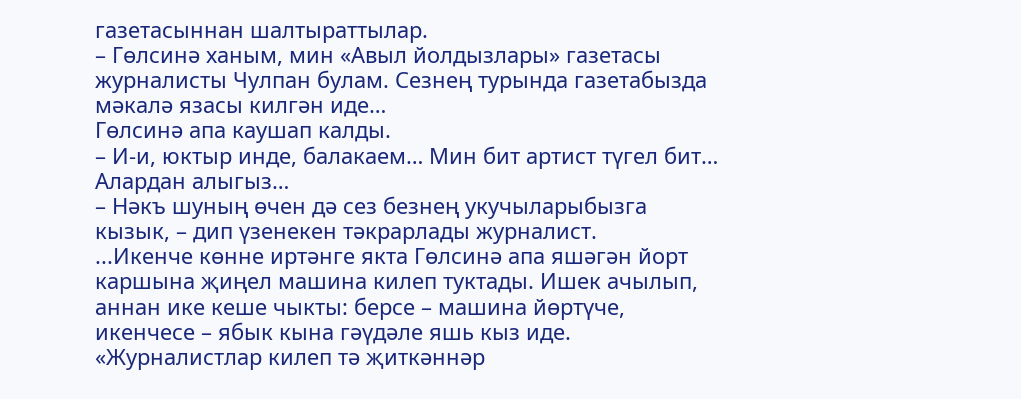газетасыннан шалтыраттылар.
– Гөлсинә ханым, мин «Авыл йолдызлары» газетасы журналисты Чулпан булам. Сезнең турында газетабызда мәкалә язасы килгән иде…
Гөлсинә апа каушап калды.
– И-и, юктыр инде, балакаем… Мин бит артист түгел бит… Алардан алыгыз…
– Нәкъ шуның өчен дә сез безнең укучыларыбызга кызык, – дип үзенекен тәкрарлады журналист.
...Икенче көнне иртәнге якта Гөлсинә апа яшәгән йорт каршына җиңел машина килеп туктады. Ишек ачылып, аннан ике кеше чыкты: берсе – машина йөртүче, икенчесе – ябык кына гәүдәле яшь кыз иде.
«Журналистлар килеп тә җиткәннәр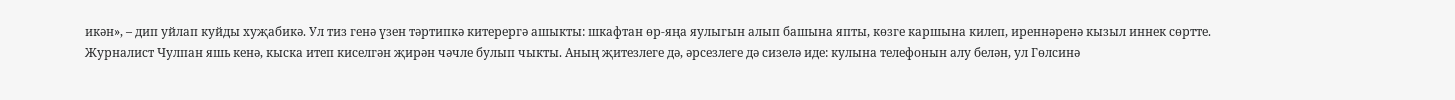икән», – дип уйлап куйды хуҗабикә. Ул тиз генә үзен тәртипкә китерергә ашыкты: шкафтан өр-яңа яулыгын алып башына япты, көзге каршына килеп, иреннәренә кызыл иннек сөртте.
Журналист Чулпан яшь кенә, кыска итеп киселгән җирән чәчле булып чыкты. Аның җитезлеге дә, әрсезлеге дә сизелә иде: кулына телефонын алу белән, ул Гөлсинә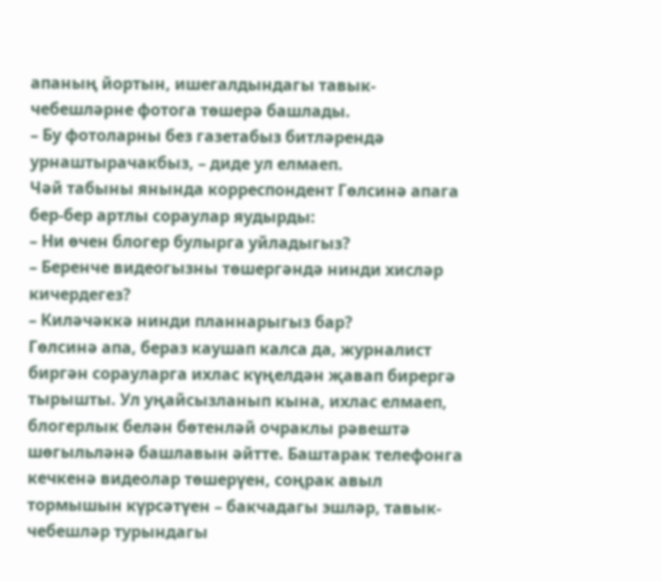апаның йортын, ишегалдындагы тавык-чебешләрне фотога төшерә башлады.
– Бу фотоларны без газетабыз битләрендә урнаштырачакбыз, – диде ул елмаеп.
Чәй табыны янында корреспондент Гөлсинә апага бер-бер артлы сораулар яудырды:
– Ни өчен блогер булырга уйладыгыз?
– Беренче видеогызны төшергәндә нинди хисләр кичердегез?
– Киләчәккә нинди планнарыгыз бар?
Гөлсинә апа, бераз каушап калса да, журналист биргән сорауларга ихлас күңелдән җавап бирергә тырышты. Ул уңайсызланып кына, ихлас елмаеп, блогерлык белән бөтенләй очраклы рәвештә шөгыльләнә башлавын әйтте. Баштарак телефонга кечкенә видеолар төшерүен, соңрак авыл тормышын күрсәтүен – бакчадагы эшләр, тавык-чебешләр турындагы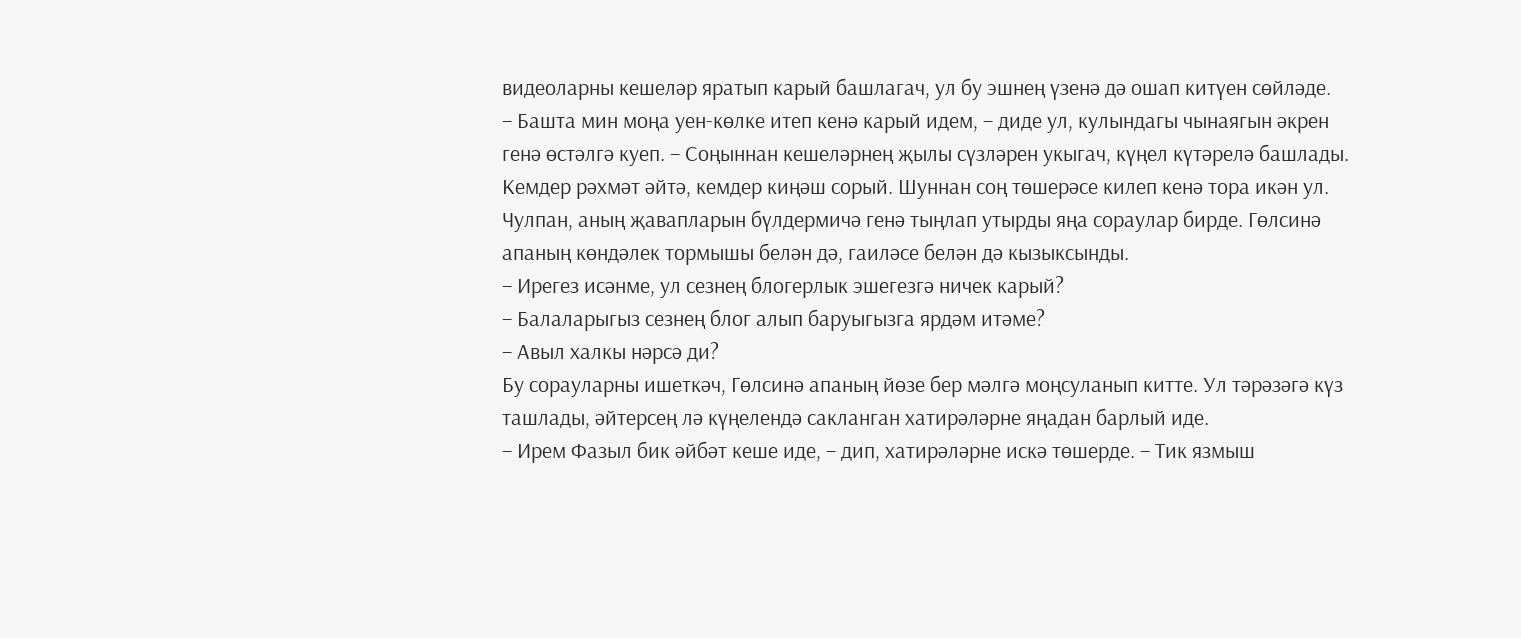видеоларны кешеләр яратып карый башлагач, ул бу эшнең үзенә дә ошап китүен сөйләде.
– Башта мин моңа уен-көлке итеп кенә карый идем, – диде ул, кулындагы чынаягын әкрен генә өстәлгә куеп. – Соңыннан кешеләрнең җылы сүзләрен укыгач, күңел күтәрелә башлады. Кемдер рәхмәт әйтә, кемдер киңәш сорый. Шуннан соң төшерәсе килеп кенә тора икән ул.
Чулпан, аның җавапларын бүлдермичә генә тыңлап утырды яңа сораулар бирде. Гөлсинә апаның көндәлек тормышы белән дә, гаиләсе белән дә кызыксынды.
– Ирегез исәнме, ул сезнең блогерлык эшегезгә ничек карый?
– Балаларыгыз сезнең блог алып баруыгызга ярдәм итәме?
– Авыл халкы нәрсә ди?
Бу сорауларны ишеткәч, Гөлсинә апаның йөзе бер мәлгә моңсуланып китте. Ул тәрәзәгә күз ташлады, әйтерсең лә күңелендә сакланган хатирәләрне яңадан барлый иде.
– Ирем Фазыл бик әйбәт кеше иде, – дип, хатирәләрне искә төшерде. – Тик язмыш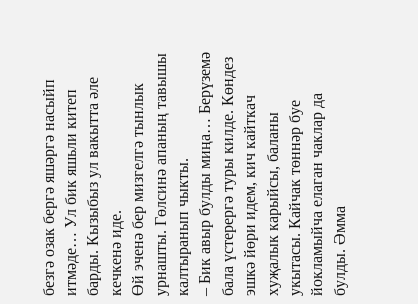безгә озак бергә яшәргә насыйп итмәде… Ул бик яшьли китеп барды. Кызыбыз ул вакытта әле кечкенә иде.
Өй эченә бер мизгелгә тынлык урнашты. Гөлсинә апаның тавышы калтыранып чыкты.
– Бик авыр булды миңа… Берүземә бала үстерергә туры килде. Көндез эшкә йөри идем, кич кайткач хуҗалык карыйсы, баланы укытасы. Кайчак төннәр буе йокламыйча елаган чаклар да булды. Әмма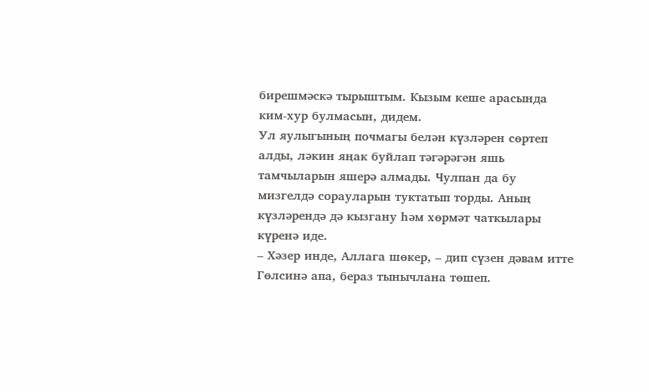бирешмәскә тырыштым. Кызым кеше арасында ким-хур булмасын, дидем.
Ул яулыгының почмагы белән күзләрен сөртеп алды, ләкин яңак буйлап тәгәрәгән яшь тамчыларын яшерә алмады. Чулпан да бу мизгелдә сорауларын туктатып торды. Аның күзләрендә дә кызгану һәм хөрмәт чаткылары күренә иде.
– Хәзер инде, Аллага шөкер, – дип сүзен дәвам итте Гөлсинә апа, бераз тынычлана төшеп.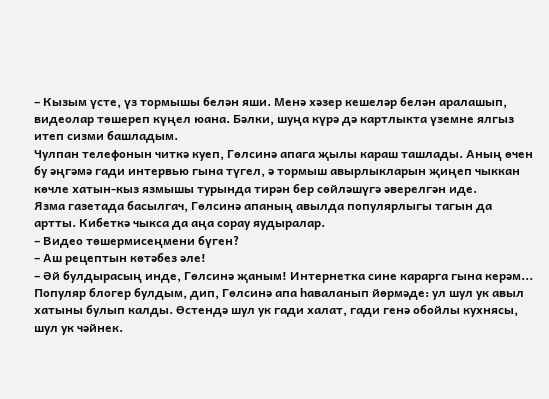– Кызым үсте, үз тормышы белән яши. Менә хәзер кешеләр белән аралашып, видеолар төшереп күңел юана. Бәлки, шуңа күрә дә картлыкта үземне ялгыз итеп сизми башладым.
Чулпан телефонын читкә куеп, Гөлсинә апага җылы караш ташлады. Аның өчен бу әңгәмә гади интервью гына түгел, ә тормыш авырлыкларын җиңеп чыккан көчле хатын-кыз язмышы турында тирән бер сөйләшүгә әверелгән иде.
Язма газетада басылгач, Гөлсинә апаның авылда популярлыгы тагын да артты. Кибеткә чыкса да аңа сорау яудыралар.
– Видео төшермисеңмени бүген?
– Аш рецептын көтәбез әле!
– Әй булдырасың инде, Гөлсинә җаным! Интернетка сине карарга гына керәм...
Популяр блогер булдым, дип, Гөлсинә апа һаваланып йөрмәде: ул шул ук авыл хатыны булып калды. Өстендә шул ук гади халат, гади генә обойлы кухнясы, шул ук чәйнек.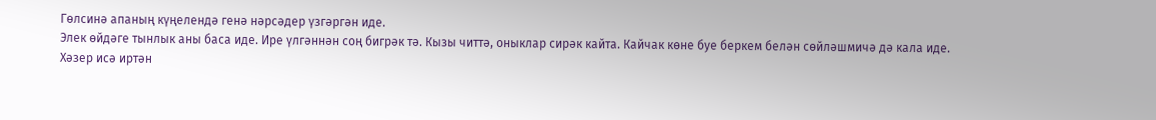Гөлсинә апаның күңелендә генә нәрсәдер үзгәргән иде.
Элек өйдәге тынлык аны баса иде. Ире үлгәннән соң бигрәк тә. Кызы читтә, оныклар сирәк кайта. Кайчак көне буе беркем белән сөйләшмичә дә кала иде.
Хәзер исә иртән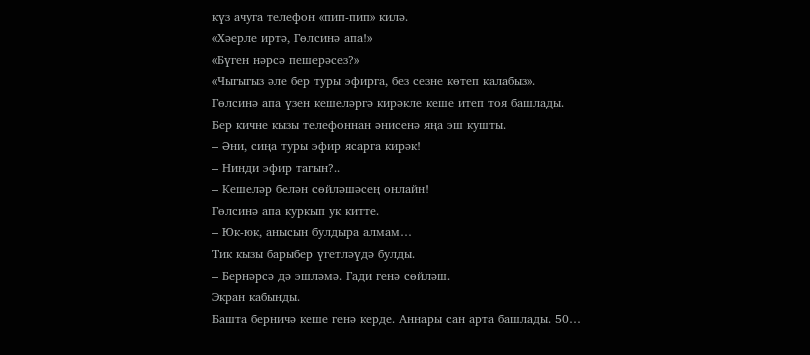күз ачуга телефон «пип-пип» килә.
«Хәерле иртә, Гөлсинә апа!»
«Бүген нәрсә пешерәсез?»
«Чыгыгыз әле бер туры эфирга, без сезне көтеп калабыз».
Гөлсинә апа үзен кешеләргә кирәкле кеше итеп тоя башлады.
Бер кичне кызы телефоннан әнисенә яңа эш кушты.
– Әни, сиңа туры эфир ясарга кирәк!
– Нинди эфир тагын?..
– Кешеләр белән сөйләшәсең онлайн!
Гөлсинә апа куркып ук китте.
– Юк-юк, анысын булдыра алмам…
Тик кызы барыбер үгетләүдә булды.
– Бернәрсә дә эшләмә. Гади генә сөйләш.
Экран кабынды.
Башта берничә кеше генә керде. Аннары сан арта башлады. 50…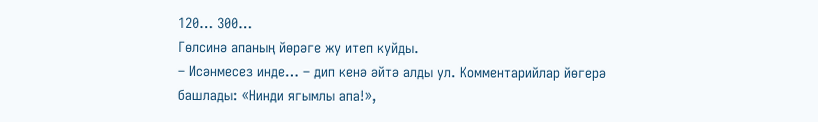120… 300…
Гөлсинә апаның йөрәге жу итеп куйды.
– Исәнмесез инде… – дип кенә әйтә алды ул. Комментарийлар йөгерә башлады: «Нинди ягымлы апа!»,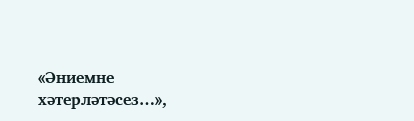«Әниемне хәтерләтәсез…»,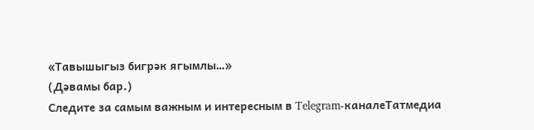«Тавышыгыз бигрәк ягымлы…»
(Дәвамы бар.)
Следите за самым важным и интересным в Telegram-каналеТатмедиа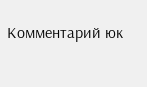Комментарий юк